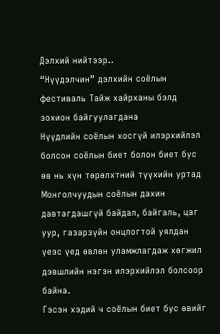Дэлхий нийтээр..
“Нүүдэлчин” дэлхийн соёлын фестиваль Тайж хайрханы бэлд зохион байгуулагдана
Нүүдлийн соёлын хосгүй илэрхийлэл болсон соёлын биет болон биет бус өв нь хүн төрөлхтний түүхийн уртад Монголчуудын соёлын дахин давтагдашгүй байдал, байгаль, цаг уур, газарзүйн онцлогтой уялдан үеэс үед өвлөн уламжлагдаж хөгжил дэвшлийн нэгэн илэрхийлэл болсоор байна.
Гэсэн хэдий ч соёлын биет бус өвийг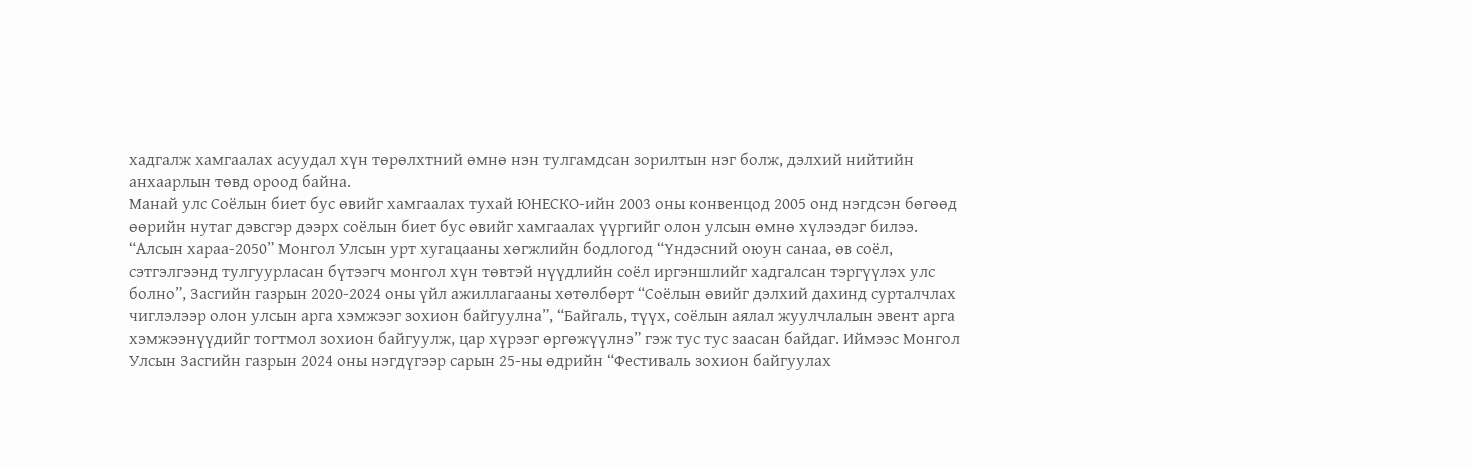хадгалж хамгаалах асуудал хүн төрөлхтний өмнө нэн тулгамдсан зорилтын нэг болж, дэлхий нийтийн анхаарлын төвд ороод байна.
Манай улс Соёлын биет бус өвийг хамгаалах тухай ЮНЕСКО-ийн 2003 оны конвенцод 2005 онд нэгдсэн бөгөөд өөрийн нутаг дэвсгэр дээрх соёлын биет бус өвийг хамгаалах үүргийг олон улсын өмнө хүлээдэг билээ.
“Алсын хараа-2050” Монгол Улсын урт хугацааны хөгжлийн бодлогод “Үндэсний оюун санаа, өв соёл, сэтгэлгээнд тулгуурласан бүтээгч монгол хүн төвтэй нүүдлийн соёл иргэншлийг хадгалсан тэргүүлэх улс болно”, Засгийн газрын 2020-2024 оны үйл ажиллагааны хөтөлбөрт “Соёлын өвийг дэлхий дахинд сурталчлах чиглэлээр олон улсын арга хэмжээг зохион байгуулна”, “Байгаль, түүх, соёлын аялал жуулчлалын эвент арга хэмжээнүүдийг тогтмол зохион байгуулж, цар хүрээг өргөжүүлнэ” гэж тус тус заасан байдаг. Иймээс Монгол Улсын Засгийн газрын 2024 оны нэгдүгээр сарын 25-ны өдрийн “Фестиваль зохион байгуулах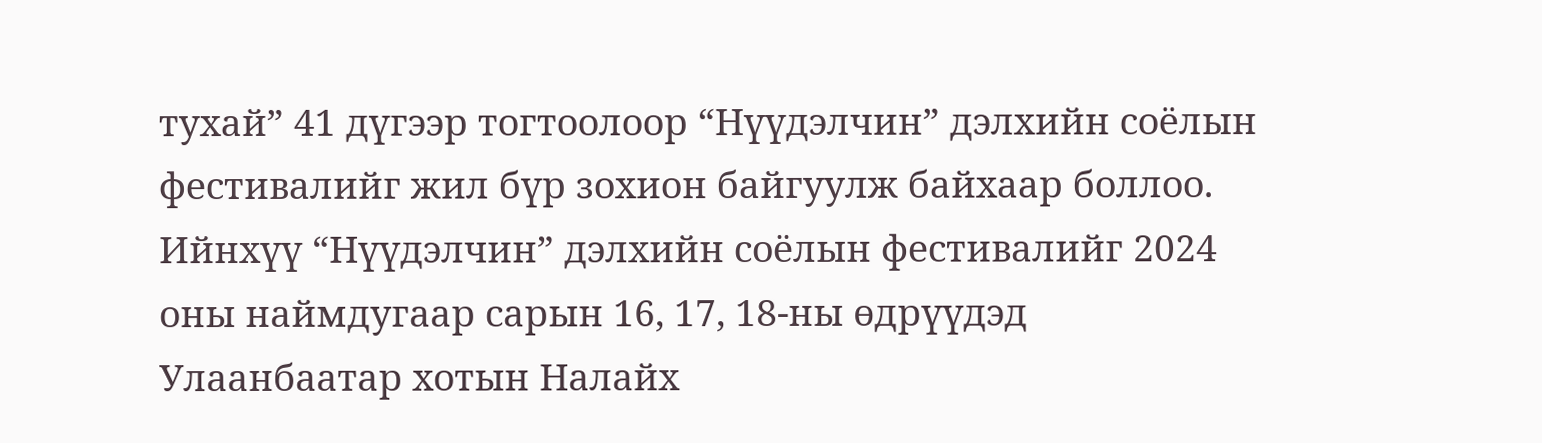тухай” 41 дүгээр тогтоолоор “Нүүдэлчин” дэлхийн соёлын фестивалийг жил бүр зохион байгуулж байхаар боллоо.
Ийнхүү “Нүүдэлчин” дэлхийн соёлын фестивалийг 2024 оны наймдугаар сарын 16, 17, 18-ны өдрүүдэд Улаанбаатар хотын Налайх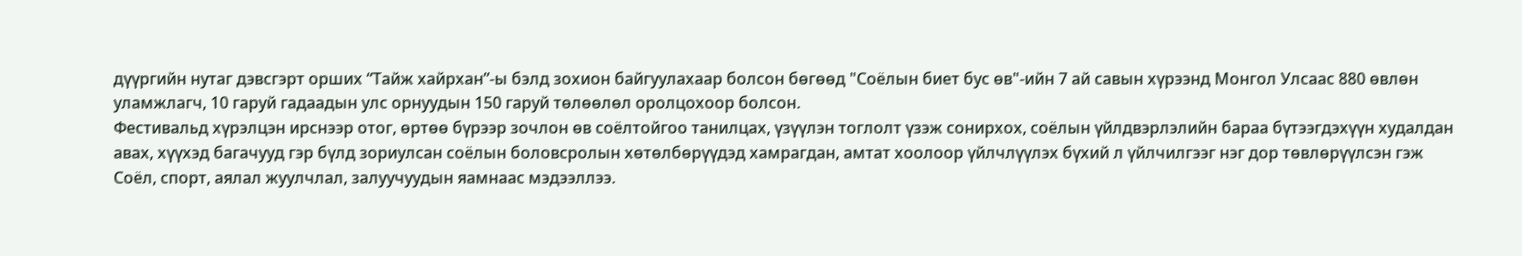дүүргийн нутаг дэвсгэрт орших “Тайж хайрхан”-ы бэлд зохион байгуулахаар болсон бөгөөд "Соёлын биет бус өв"-ийн 7 ай савын хүрээнд Монгол Улсаас 880 өвлөн уламжлагч, 10 гаруй гадаадын улс орнуудын 150 гаруй төлөөлөл оролцохоор болсон.
Фестивальд хүрэлцэн ирснээр отог, өртөө бүрээр зочлон өв соёлтойгоо танилцах, үзүүлэн тоглолт үзэж сонирхох, соёлын үйлдвэрлэлийн бараа бүтээгдэхүүн худалдан авах, хүүхэд багачууд гэр бүлд зориулсан соёлын боловсролын хөтөлбөрүүдэд хамрагдан, амтат хоолоор үйлчлүүлэх бүхий л үйлчилгээг нэг дор төвлөрүүлсэн гэж Соёл, спорт, аялал жуулчлал, залуучуудын яамнаас мэдээллээ.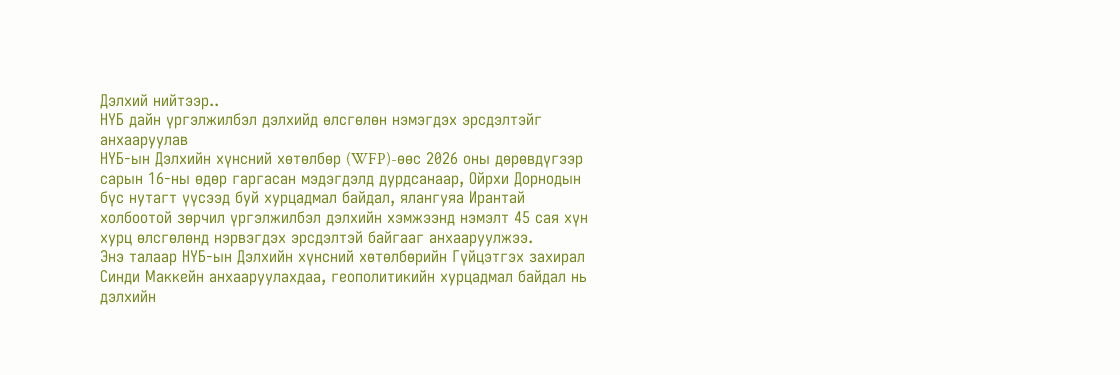Дэлхий нийтээр..
НҮБ дайн үргэлжилбэл дэлхийд өлсгөлөн нэмэгдэх эрсдэлтэйг анхааруулав
НҮБ-ын Дэлхийн хүнсний хөтөлбөр (WFP)-өөс 2026 оны дөрөвдүгээр сарын 16-ны өдөр гаргасан мэдэгдэлд дурдсанаар, Ойрхи Дорнодын бүс нутагт үүсээд буй хурцадмал байдал, ялангуяа Ирантай холбоотой зөрчил үргэлжилбэл дэлхийн хэмжээнд нэмэлт 45 сая хүн хурц өлсгөлөнд нэрвэгдэх эрсдэлтэй байгааг анхааруулжээ.
Энэ талаар НҮБ-ын Дэлхийн хүнсний хөтөлбөрийн Гүйцэтгэх захирал Синди Маккейн анхааруулахдаа, геополитикийн хурцадмал байдал нь дэлхийн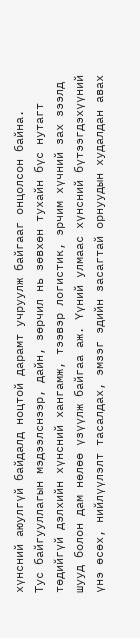хүнсний аюулгүй байдалд ноцтой дарамт учруулж байгааг онцолсон байна.
Тус байгууллагын мэдээлснээр, дайн, зөрчил нь зөвхөн тухайн бүс нутагт төдийгүй дэлхийн хүнсний хангамж, тээвэр логистик, эрчим хүчний зах зээлд шууд болон дам нөлөө үзүүлж байгаа аж. Үүний улмаас хүнсний бүтээгдэхүүний үнэ өсөх, нийлүүлэлт тасалдах, эмзэг эдийн засагтай орнуудын худалдан авах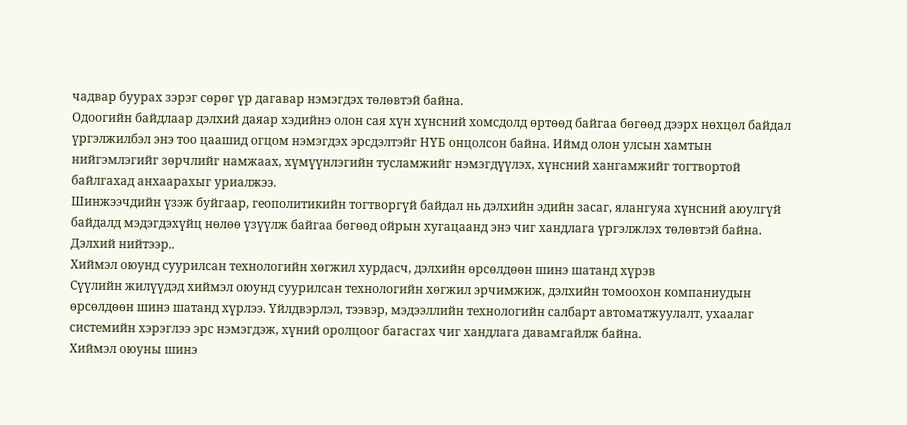чадвар буурах зэрэг сөрөг үр дагавар нэмэгдэх төлөвтэй байна.
Одоогийн байдлаар дэлхий даяар хэдийнэ олон сая хүн хүнсний хомсдолд өртөөд байгаа бөгөөд дээрх нөхцөл байдал үргэлжилбэл энэ тоо цаашид огцом нэмэгдэх эрсдэлтэйг НҮБ онцолсон байна. Иймд олон улсын хамтын нийгэмлэгийг зөрчлийг намжаах, хүмүүнлэгийн тусламжийг нэмэгдүүлэх, хүнсний хангамжийг тогтвортой байлгахад анхаарахыг уриалжээ.
Шинжээчдийн үзэж буйгаар, геополитикийн тогтворгүй байдал нь дэлхийн эдийн засаг, ялангуяа хүнсний аюулгүй байдалд мэдэгдэхүйц нөлөө үзүүлж байгаа бөгөөд ойрын хугацаанд энэ чиг хандлага үргэлжлэх төлөвтэй байна.
Дэлхий нийтээр..
Хиймэл оюунд суурилсан технологийн хөгжил хурдасч, дэлхийн өрсөлдөөн шинэ шатанд хүрэв
Сүүлийн жилүүдэд хиймэл оюунд суурилсан технологийн хөгжил эрчимжиж, дэлхийн томоохон компаниудын өрсөлдөөн шинэ шатанд хүрлээ. Үйлдвэрлэл, тээвэр, мэдээллийн технологийн салбарт автоматжуулалт, ухаалаг системийн хэрэглээ эрс нэмэгдэж, хүний оролцоог багасгах чиг хандлага давамгайлж байна.
Хиймэл оюуны шинэ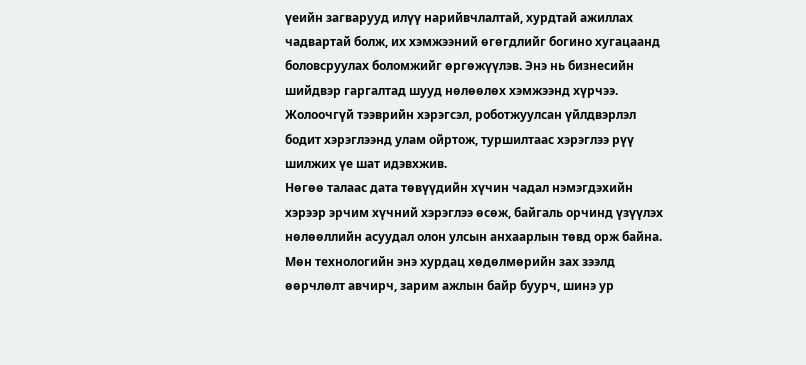үеийн загварууд илүү нарийвчлалтай, хурдтай ажиллах чадвартай болж, их хэмжээний өгөгдлийг богино хугацаанд боловсруулах боломжийг өргөжүүлэв. Энэ нь бизнесийн шийдвэр гаргалтад шууд нөлөөлөх хэмжээнд хүрчээ. Жолоочгүй тээврийн хэрэгсэл, роботжуулсан үйлдвэрлэл бодит хэрэглээнд улам ойртож, туршилтаас хэрэглээ рүү шилжих үе шат идэвхжив.
Нөгөө талаас дата төвүүдийн хүчин чадал нэмэгдэхийн хэрээр эрчим хүчний хэрэглээ өсөж, байгаль орчинд үзүүлэх нөлөөллийн асуудал олон улсын анхаарлын төвд орж байна.
Мөн технологийн энэ хурдац хөдөлмөрийн зах зээлд өөрчлөлт авчирч, зарим ажлын байр буурч, шинэ ур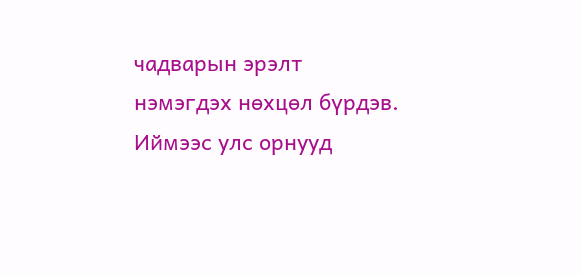чадварын эрэлт нэмэгдэх нөхцөл бүрдэв.
Иймээс улс орнууд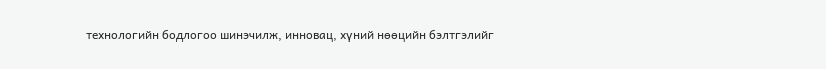технологийн бодлогоо шинэчилж, инновац, хүний нөөцийн бэлтгэлийг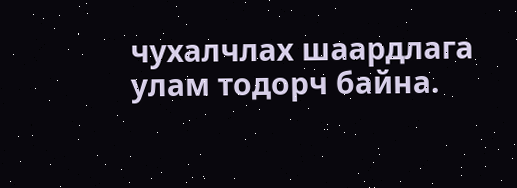чухалчлах шаардлага улам тодорч байна.